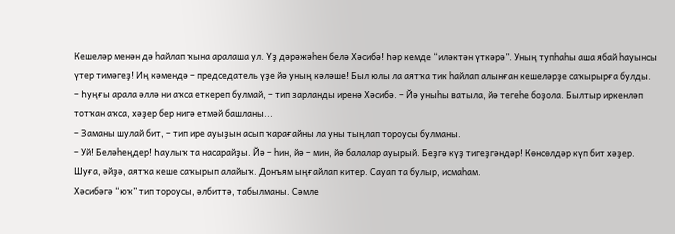Кешеләр менән дә һайлап ҡына аралаша ул. Үҙ дәрәжәһен белә Хәсибә! Һәр кемде “иләктән үткәрә”. Уның тупһаһы аша ябай һауынсы үтер тимәгеҙ! Иң кәмендә – председатель үҙе йә уның кәләше! Был юлы ла аятҡа тик һайлап алынған кешеләрҙе саҡырырға булды.
– Һуңғы арала әллә ни аҡса еткереп булмай, – тип зарланды иренә Хәсибә. – Йә уныһы ватыла, йә тегеһе боҙола. Былтыр иркенләп тотҡан аҡса, хәҙер бер нигә етмәй башланы...
– Заманы шулай бит, – тип ире ауыҙын асып ҡарағайны ла уны тыңлап тороусы булманы.
– Уй! Беләһеңдер! Һаулыҡ та насарайҙы. Йә – һин, йә – мин, йә балалар ауырый. Беҙгә күҙ тигеҙгәндәр! Көнсөлдәр күп бит хәҙер. Шуға, әйҙә, аятҡа кеше саҡырып алайыҡ. Донъям ыңғайлап китер. Сауап та булыр, исмаһам.
Хәсибәгә “юҡ” тип тороусы, әлбиттә, табылманы. Сәмле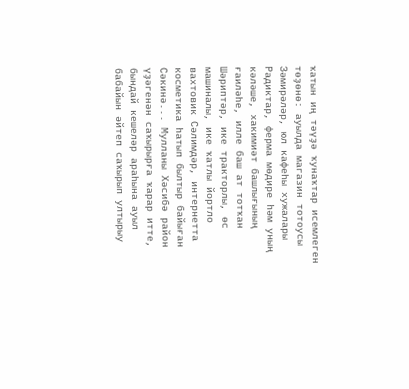ҡатын иң тәүҙә ҡунаҡтар исемлеген төҙөнө: ауылда магазин тотоусы Зәмирәләр, юл кафеһы хужалары Радиктар, ферма мөдире һәм уның кәләше, хакимиәт башлығының ғаиләһе, илле баш ат тотҡан Шәриптәр, ике тракторлы, өс машиналы, ике ҡатлы йортло вахтовик Сәлимдәр, интернетта косметика һатып былтыр байыған Сәкинә... Мулланы Хәсибә район үҙәгенән саҡырырға ҡарар итте, бындай кешеләр араһына ауыл бабайын әйтеп саҡырып ултырыу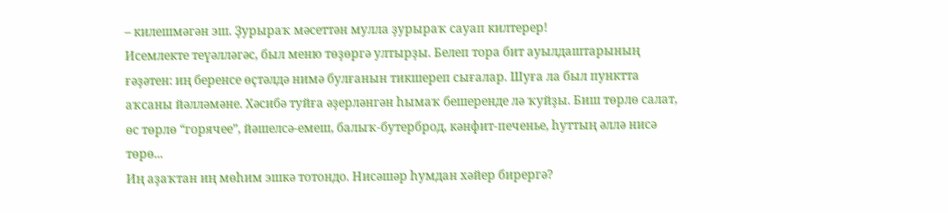– килешмәгән эш. Ҙурыраҡ мәсеттән мулла ҙурыраҡ сауап килтерер!
Исемлекте теүәлләгәс, был меню төҙөргә ултырҙы. Белеп тора бит ауылдаштарының ғәҙәтен: иң беренсе өҫтәлдә нимә булғанын тикшереп сығалар. Шуға ла был пунктта аҡсаны йәлләмәне. Хәсибә туйға әҙерләнгән һымаҡ бешеренде лә ҡуйҙы. Биш төрлө салат, өс төрлө “горячее”, йәшелсә-емеш, балыҡ-бутерброд, кәнфит-печенье, һуттың әллә нисә төрө...
Иң аҙаҡтан иң мөһим эшкә тотондо. Нисәшәр һумдан хәйер бирергә?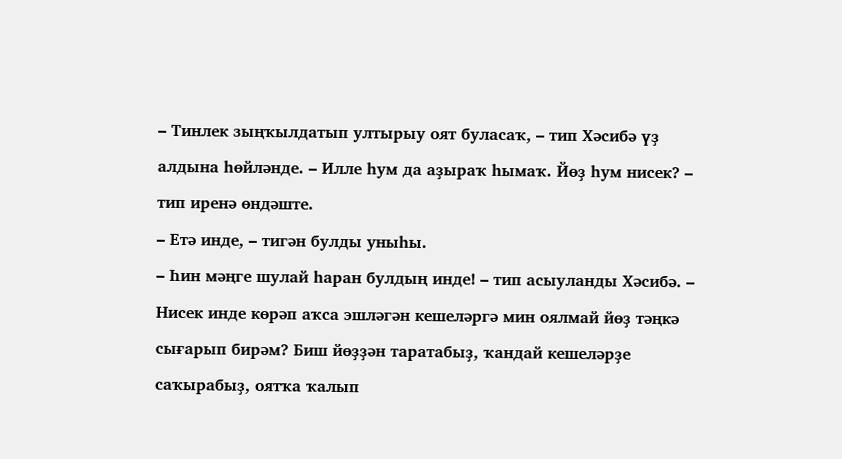– Тинлек зыңҡылдатып ултырыу оят буласаҡ, – тип Хәсибә үҙ алдына һөйләнде. – Илле һум да аҙыраҡ һымаҡ. Йөҙ һум нисек? – тип иренә өндәште.
– Етә инде, – тигән булды уныһы.
– Һин мәңге шулай һаран булдың инде! – тип асыуланды Хәсибә. – Нисек инде көрәп аҡса эшләгән кешеләргә мин оялмай йөҙ тәңкә сығарып бирәм? Биш йөҙҙән таратабыҙ, ҡандай кешеләрҙе саҡырабыҙ, оятҡа ҡалып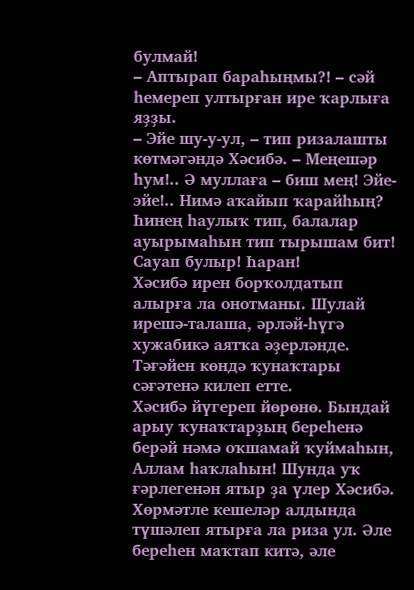булмай!
– Аптырап бараһыңмы?! – сәй һемереп ултырған ире ҡарлыға яҙҙы.
– Эйе шу-у-ул, – тип ризалашты көтмәгәндә Хәсибә. – Меңешәр һум!.. Ә муллаға – биш мең! Эйе-эйе!.. Нимә аҡайып ҡарайһың? Һинең һаулыҡ тип, балалар ауырымаһын тип тырышам бит! Сауап булыр! Һаран!
Хәсибә ирен борҡолдатып алырға ла онотманы. Шулай ирешә-талаша, әрләй-һүгә хужабикә аятҡа әҙерләнде. Тәғәйен көндә ҡунаҡтары сәғәтенә килеп етте.
Хәсибә йүгереп йөрөнө. Бындай арыу ҡунаҡтарҙың береһенә берәй нәмә оҡшамай ҡуймаһын, Аллам һаҡлаһын! Шунда уҡ ғәрлегенән ятыр ҙа үлер Хәсибә. Хөрмәтле кешеләр алдында түшәлеп ятырға ла риза ул. Әле береһен маҡтап китә, әле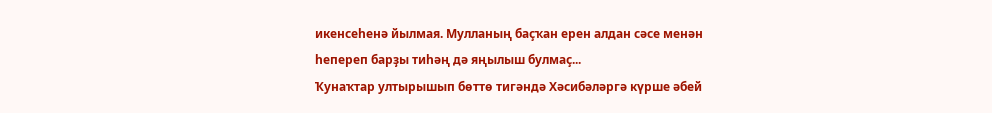икенсеһенә йылмая. Мулланың баҫҡан ерен алдан сәсе менән һепереп барҙы тиһәң дә яңылыш булмаҫ...
Ҡунаҡтар ултырышып бөттө тигәндә Хәсибәләргә күрше әбей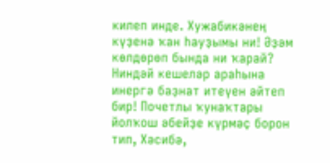килеп инде. Хужабикәнең күҙенә ҡан һауҙымы ни! Әҙәм көлдөрөп бында ни ҡарай? Ниндәй кешеләр араһына инергә баҙнат итеүен әйтеп бир! Почетлы ҡунаҡтары йолҡош әбейҙе күрмәҫ борон тип, Хәсибә,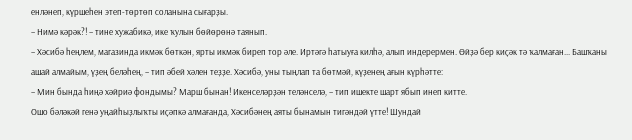енләнеп, күршеһен этеп-төртөп соланына сығарҙы.
– Нимә кәрәк?! – тине хужабикә, ике ҡулын бөйөрөнә таянып.
– Хәсибә һеңлем, магазинда икмәк бөткән, ярты икмәк биреп тор әле. Иртәгә һатыуға килһә, алып индерермен. Өйҙә бер киҫәк тә ҡалмаған... Башҡаны ашай алмайым, үҙең беләһең, – тип әбей хәлен теҙҙе. Хәсибә, уны тыңлап та бөтмәй, күҙенең ағын күрһәтте:
– Мин бында һиңә хәйриә фондымы? Марш бынан! Икенселәрҙән теләнселә, – тип ишекте шарт ябып инеп китте.
Ошо бәләкәй генә уңайһыҙлыҡты иҫәпкә алмағанда, Хәсибәнең аяты бынамын тигәндәй үтте! Шундай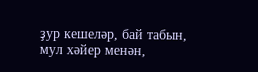ҙур кешеләр, бай табын, мул хәйер менән,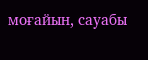моғайын, сауабы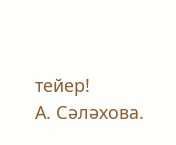тейер!
А. Сәләхова.